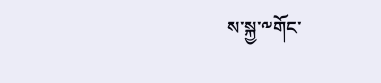ས་སྐྱ་༸གོང་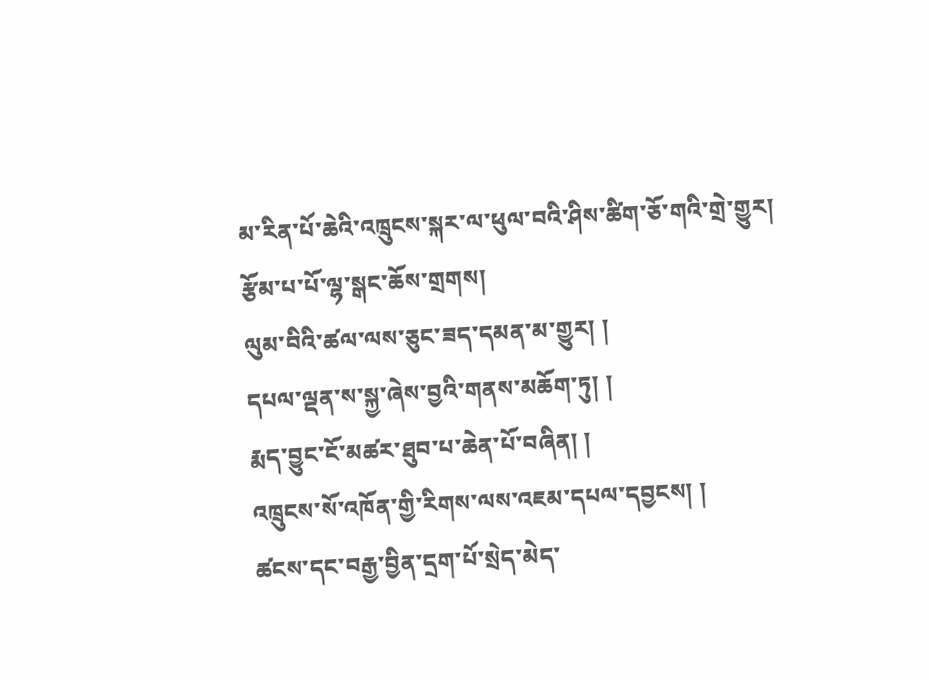མ་རིན་པོ་ཆེའི་འཁྲུངས་སྐར་ལ་ཕུལ་བའི་ཤིས་ཚིག་ཅོ་གའི་གྲེ་གྱུར།
རྩོམ་པ་པོ་ལྷ་སྒང་ཆོས་གྲགས།
ལུམ་བིའི་ཚལ་ལས་ཅུང་ཟད་དམན་མ་གྱུར། །
དཔལ་ལྡན་ས་སྐྱ་ཞེས་བྱའི་གནས་མཆོག་ཏུ། །
རྨད་བྱུང་ངོ་མཚར་ཐུབ་པ་ཆེན་པོ་བཞིན། །
འཁྲུངས་སོ་འཁོན་གྱི་རིགས་ལས་འཇམ་དཔལ་དབྱངས། །
ཚངས་དང་བརྒྱ་བྱིན་དྲག་པོ་སྲེད་མེད་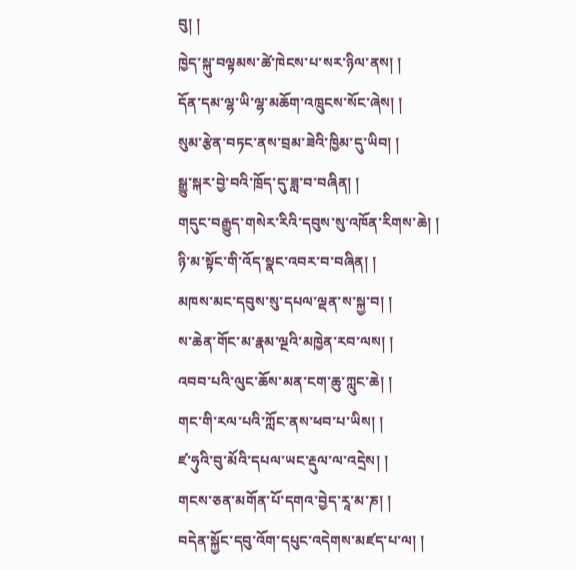བུ། །
ཁྱེད་སྐུ་བལྟམས་ཚེ་ཁེངས་པ་སར་ཉིལ་ནས། །
དོན་དམ་ལྷ་ཡི་ལྷ་མཆོག་འཁྲུངས་སོང་ཞེས། །
སུམ་རྩེན་བཏང་ནས་བྲམ་ཟེའི་ཁྱིམ་དུ་ཡིབ། །
སྒྱུ་སྐར་བྱེ་བའི་ཁྲོད་དུ་ཟླ་བ་བཞིན། །
གདུང་བརྒྱུད་གསེར་རིའི་དབུས་སུ་འཁོན་རིགས་ཆེ། །
ཉི་མ་སྟོང་གི་འོད་སྣང་འབར་བ་བཞིན། །
མཁས་མང་དབུས་སུ་དཔལ་ལྡན་ས་སྐྱ་བ། །
ས་ཆེན་གོང་མ་རྣམ་ལྔའི་མཁྱེན་རབ་ལས། །
འབབ་པའི་ལུང་ཆོས་མན་ངག་ཆུ་ཀླུང་ཆེ། །
གང་གི་རལ་པའི་ཀློང་ནས་ཕབ་པ་ཡིས། །
ཛ་ཧུའི་བུ་མོའི་དཔལ་ཡང་རྡུལ་ལ་འདྲེས། །
གངས་ཅན་མགོན་པོ་དགའ་བྱེད་རཱ་མ་ཎ། །
བདེན་སྐྱོང་དབུ་འོག་དཔུང་འདེགས་མཛད་པ་ལ། །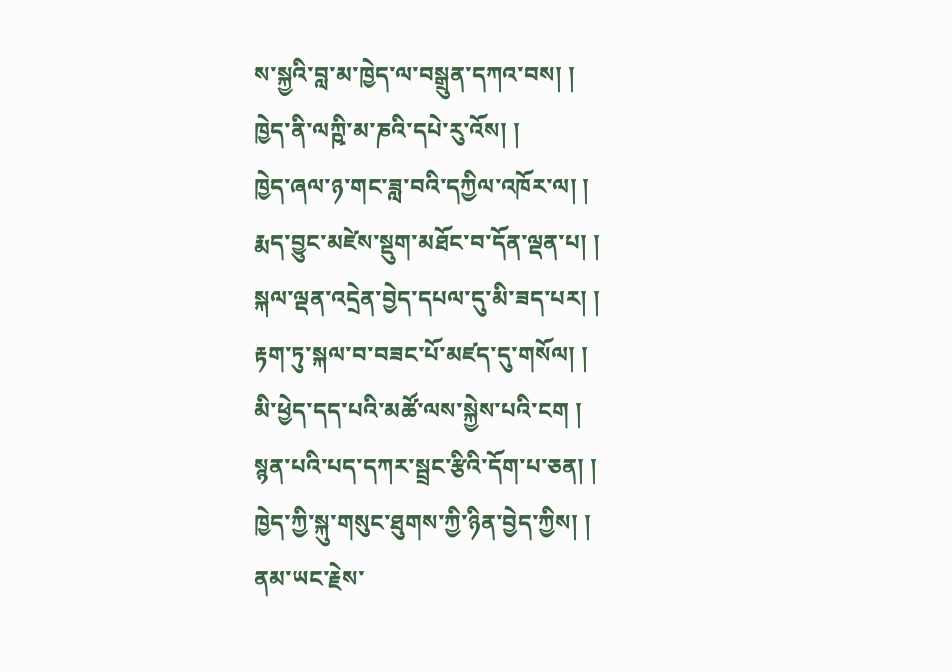ས་སྐྱའི་བླ་མ་ཁྱེད་ལ་བསྒྲུན་དཀའ་བས། །
ཁྱེད་ནི་ལཀྵི་མ་ཎའི་དཔེ་རུ་འོས། །
ཁྱེད་ཞལ་ཉ་གང་ཟླ་བའི་དཀྱིལ་འཁོར་ལ། །
རྨད་བྱུང་མཛེས་སྡུག་མཐོང་བ་དོན་ལྡན་པ། །
སྐལ་ལྡན་འདྲེན་བྱེད་དཔལ་དུ་མི་ཟད་པར། །
རྟག་ཏུ་སྐལ་བ་བཟང་པོ་མཛད་དུ་གསོལ། །
མི་ཕྱེད་དད་པའི་མཚོ་ལས་སྐྱེས་པའི་ངག །
སྙན་པའི་པད་དཀར་སྦྲང་རྩིའི་དོག་པ་ཅན། །
ཁྱེད་ཀྱི་སྐུ་གསུང་ཐུགས་ཀྱི་ཉིན་བྱེད་ཀྱིས། །
ནམ་ཡང་རྗེས་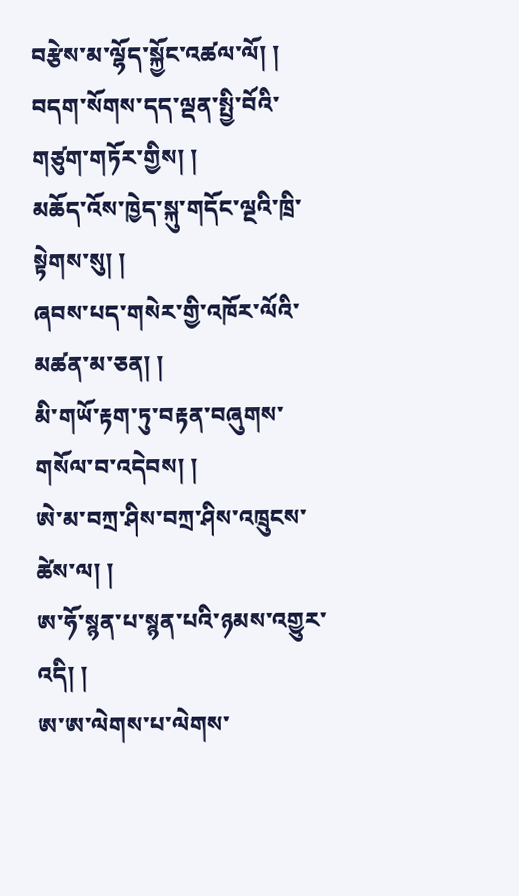བརྩེས་མ་ལྷོད་སྐྱོང་འཚལ་ལོ། །
བདག་སོགས་དད་ལྡན་སྤྱི་བོའི་གཙུག་གཏོར་གྱིས། །
མཆོད་འོས་ཁྱེད་སྐུ་གདོང་ལྔའི་ཁྲི་སྟེགས་སུ། །
ཞབས་པད་གསེར་གྱི་འཁོར་ལོའི་མཚན་མ་ཅན། །
མི་གཡོ་རྟག་ཏུ་བརྟན་བཞུགས་གསོལ་བ་འདེབས། །
ཨེ་མ་བཀྲ་ཤིས་བཀྲ་ཤིས་འཁྲུངས་ཚེས་ལ། །
ཨ་ཧོ་སྙན་པ་སྙན་པའི་ཉམས་འགྱུར་འདི། །
ཨ་ཨ་ལེགས་པ་ལེགས་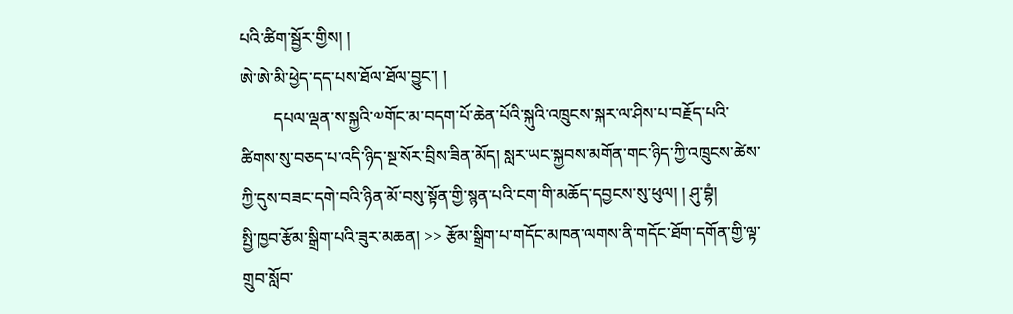པའི་ཚིག་སྦྱོར་གྱིས། །
ཨེ་ཨེ་མི་ཕྱེད་དད་པས་ཐོལ་ཐོལ་བྱུང་། །
        དཔལ་ལྡན་ས་སྐྱའི་༧གོང་མ་བདག་པོ་ཆེན་པོའི་སྐུའི་འཁྲུངས་སྐར་ལ་ཤིས་པ་བརྗོད་པའི་ཚིགས་སུ་བཅད་པ་འདི་ཉིད་སྔ་སོར་བྲིས་ཟིན་མོད། སླར་ཡང་སྐྱབས་མགོན་གང་ཉིད་ཀྱི་འཁྲུངས་ཚེས་ཀྱི་དུས་བཟང་དགེ་བའི་ཉིན་མོ་བསུ་སྟོན་གྱི་སྙན་པའི་ངག་གི་མཆོད་དབྱངས་སུ་ཕུལ། ། ཤུ་བྷཾ།
སྤྱི་ཁྱབ་རྩོམ་སྒྲིག་པའི་ཟུར་མཆན། >> རྩོམ་སྒྲིག་པ་གདོང་མཁན་ལགས་ནི་གདོང་ཐོག་དགོན་གྱི་ལྟ་གྲུབ་སློབ་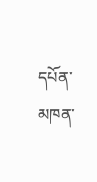དཔོན་མཁན་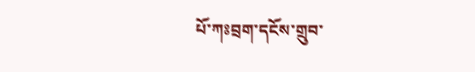པོ་ཀཿབྲག་དངོས་གྲུབ་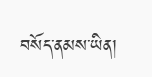བསོད་ནམས་ཡིན།